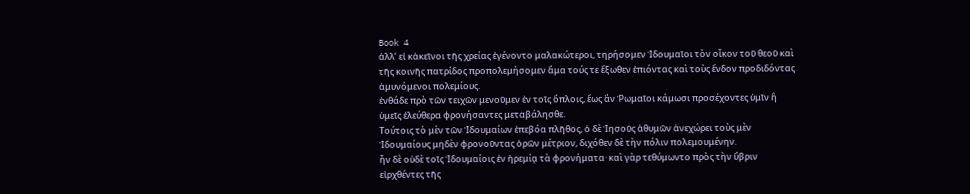Book 4
ἀλλʼ εἰ κἀκεῖνοι τῆς χρείας ἐγένοντο μαλακώτεροι, τηρήσομεν Ἰδουμαῖοι τὸν οἶκον τοῦ θεοῦ καὶ τῆς κοινῆς πατρίδος προπολεμήσομεν ἅμα τούς τε ἔξωθεν ἐπιόντας καὶ τοὺς ἔνδον προδιδόντας ἀμυνόμενοι πολεμίους.
ἐνθάδε πρὸ τῶν τειχῶν μενοῦμεν ἐν τοῖς ὅπλοις, ἕως ἂν Ῥωμαῖοι κάμωσι προσέχοντες ὑμῖν ἢ ὑμεῖς ἐλεύθερα φρονήσαντες μεταβάλησθε.
Τούτοις τὸ μὲν τῶν Ἰδουμαίων ἐπεβόα πλῆθος, ὁ δὲ Ἰησοῦς ἀθυμῶν ἀνεχώρει τοὺς μὲν Ἰδουμαίους μηδὲν φρονοῦντας ὁρῶν μέτριον, διχόθεν δὲ τὴν πόλιν πολεμουμένην.
ἦν δὲ οὐδὲ τοῖς Ἰδουμαίοις ἐν ἠρεμίᾳ τὰ φρονήματα· καὶ γὰρ τεθύμωντο πρὸς τὴν ὕβριν εἰρχθέντες τῆς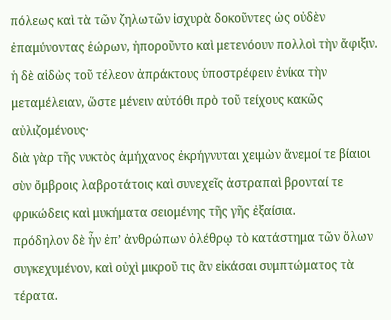πόλεως καὶ τὰ τῶν ζηλωτῶν ἰσχυρὰ δοκοῦντες ὡς οὐδὲν ἐπαμύνοντας ἑώρων, ἠποροῦντο καὶ μετενόουν πολλοὶ τὴν ἄφιξιν.
ἡ δὲ αἰδὼς τοῦ τέλεον ἀπράκτους ὑποστρέφειν ἐνίκα τὴν μεταμέλειαν, ὥστε μένειν αὐτόθι πρὸ τοῦ τείχους κακῶς αὐλιζομένους·
διὰ γὰρ τῆς νυκτὸς ἀμήχανος ἐκρήγνυται χειμὼν ἄνεμοί τε βίαιοι σὺν ὄμβροις λαβροτάτοις καὶ συνεχεῖς ἀστραπαὶ βρονταί τε φρικώδεις καὶ μυκήματα σειομένης τῆς γῆς ἐξαίσια.
πρόδηλον δὲ ἦν ἐπʼ ἀνθρώπων ὀλέθρῳ τὸ κατάστημα τῶν ὅλων συγκεχυμένον, καὶ οὐχὶ μικροῦ τις ἂν εἰκάσαι συμπτώματος τὰ τέρατα.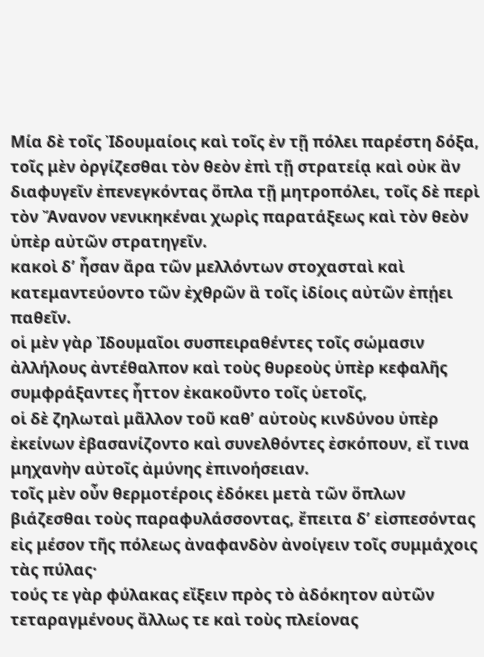Μία δὲ τοῖς Ἰδουμαίοις καὶ τοῖς ἐν τῇ πόλει παρέστη δόξα, τοῖς μὲν ὀργίζεσθαι τὸν θεὸν ἐπὶ τῇ στρατείᾳ καὶ οὐκ ἂν διαφυγεῖν ἐπενεγκόντας ὅπλα τῇ μητροπόλει, τοῖς δὲ περὶ τὸν Ἄνανον νενικηκέναι χωρὶς παρατάξεως καὶ τὸν θεὸν ὑπὲρ αὐτῶν στρατηγεῖν.
κακοὶ δʼ ἦσαν ἄρα τῶν μελλόντων στοχασταὶ καὶ κατεμαντεύοντο τῶν ἐχθρῶν ἃ τοῖς ἰδίοις αὐτῶν ἐπῄει παθεῖν.
οἱ μὲν γὰρ Ἰδουμαῖοι συσπειραθέντες τοῖς σώμασιν ἀλλήλους ἀντέθαλπον καὶ τοὺς θυρεοὺς ὑπὲρ κεφαλῆς συμφράξαντες ἧττον ἐκακοῦντο τοῖς ὑετοῖς,
οἱ δὲ ζηλωταὶ μᾶλλον τοῦ καθʼ αὑτοὺς κινδύνου ὑπὲρ ἐκείνων ἐβασανίζοντο καὶ συνελθόντες ἐσκόπουν, εἴ τινα μηχανὴν αὐτοῖς ἀμύνης ἐπινοήσειαν.
τοῖς μὲν οὖν θερμοτέροις ἐδόκει μετὰ τῶν ὅπλων βιάζεσθαι τοὺς παραφυλάσσοντας, ἔπειτα δʼ εἰσπεσόντας εἰς μέσον τῆς πόλεως ἀναφανδὸν ἀνοίγειν τοῖς συμμάχοις τὰς πύλας·
τούς τε γὰρ φύλακας εἴξειν πρὸς τὸ ἀδόκητον αὐτῶν τεταραγμένους ἄλλως τε καὶ τοὺς πλείονας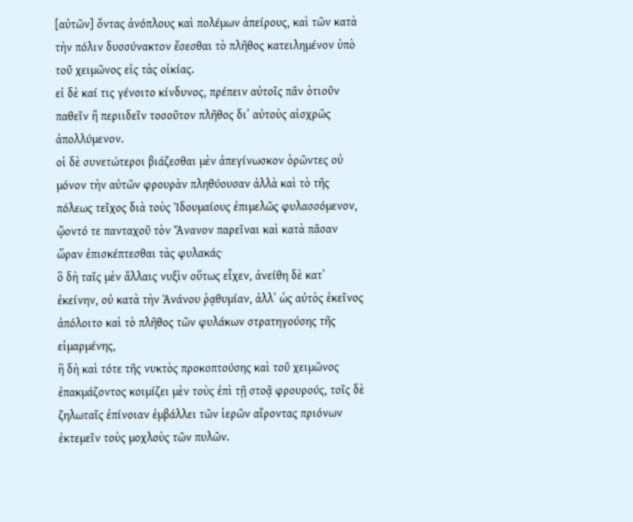[αὐτῶν] ὄντας ἀνόπλους καὶ πολέμων ἀπείρους, καὶ τῶν κατὰ τὴν πόλιν δυσσύνακτον ἔσεσθαι τὸ πλῆθος κατειλημένον ὑπὸ τοῦ χειμῶνος εἰς τὰς οἰκίας.
εἰ δὲ καί τις γένοιτο κίνδυνος, πρέπειν αὐτοῖς πᾶν ὁτιοῦν παθεῖν ἢ περιιδεῖν τοσοῦτον πλῆθος διʼ αὐτοὺς αἰσχρῶς ἀπολλύμενον.
οἱ δὲ συνετώτεροι βιάζεσθαι μὲν ἀπεγίνωσκον ὁρῶντες οὐ μόνον τὴν αὐτῶν φρουρὰν πληθύουσαν ἀλλὰ καὶ τὸ τῆς πόλεως τεῖχος διὰ τοὺς Ἰδουμαίους ἐπιμελῶς φυλασσόμενον,
ᾤοντό τε πανταχοῦ τὸν Ἄνανον παρεῖναι καὶ κατὰ πᾶσαν ὥραν ἐπισκέπτεσθαι τὰς φυλακάς·
ὃ δὴ ταῖς μὲν ἄλλαις νυξὶν οὕτως εἶχεν, ἀνείθη δὲ κατʼ ἐκείνην, οὐ κατὰ τὴν Ἀνάνου ῥᾳθυμίαν, ἀλλʼ ὡς αὐτὸς ἐκεῖνος ἀπόλοιτο καὶ τὸ πλῆθος τῶν φυλάκων στρατηγούσης τῆς εἱμαρμένης,
ἣ δὴ καὶ τότε τῆς νυκτὸς προκοπτούσης καὶ τοῦ χειμῶνος ἐπακμάζοντος κοιμίζει μὲν τοὺς ἐπὶ τῇ στοᾷ φρουρούς, τοῖς δὲ ζηλωταῖς ἐπίνοιαν ἐμβάλλει τῶν ἱερῶν αἴροντας πριόνων ἐκτεμεῖν τοὺς μοχλοὺς τῶν πυλῶν.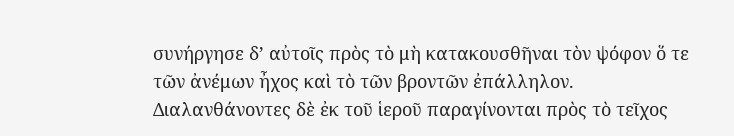συνήργησε δʼ αὐτοῖς πρὸς τὸ μὴ κατακουσθῆναι τὸν ψόφον ὅ τε τῶν ἀνέμων ἦχος καὶ τὸ τῶν βροντῶν ἐπάλληλον.
Διαλανθάνοντες δὲ ἐκ τοῦ ἱεροῦ παραγίνονται πρὸς τὸ τεῖχος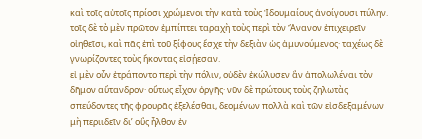καὶ τοῖς αὐτοῖς πρίοσι χρώμενοι τὴν κατὰ τοὺς Ἰδουμαίους ἀνοίγουσι πύλην.
τοῖς δὲ τὸ μὲν πρῶτον ἐμπίπτει ταραχὴ τοὺς περὶ τὸν Ἄνανον ἐπιχειρεῖν οἰηθεῖσι, καὶ πᾶς ἐπὶ τοῦ ξίφους ἔσχε τὴν δεξιὰν ὡς ἀμυνούμενος· ταχέως δὲ γνωρίζοντες τοὺς ἥκοντας εἰσῄεσαν.
εἰ μὲν οὖν ἐτράποντο περὶ τὴν πόλιν, οὐδὲν ἐκώλυσεν ἂν ἀπολωλέναι τὸν δῆμον αὔτανδρον· οὕτως εἶχον ὀργῆς· νῦν δὲ πρώτους τοὺς ζηλωτὰς σπεύδοντες τῆς φρουρᾶς ἐξελέσθαι, δεομένων πολλὰ καὶ τῶν εἰσδεξαμένων μὴ περιιδεῖν διʼ οὓς ἦλθον ἐν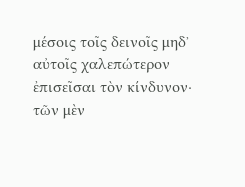μέσοις τοῖς δεινοῖς μηδʼ αὐτοῖς χαλεπώτερον ἐπισεῖσαι τὸν κίνδυνον·
τῶν μὲν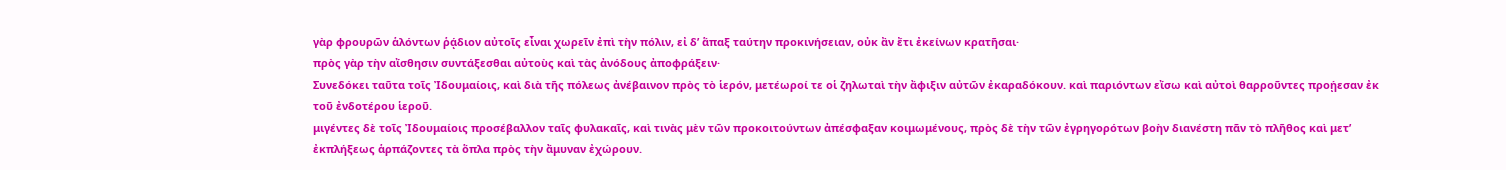γὰρ φρουρῶν ἁλόντων ῥᾴδιον αὐτοῖς εἶναι χωρεῖν ἐπὶ τὴν πόλιν, εἰ δʼ ἅπαξ ταύτην προκινήσειαν, οὐκ ἂν ἔτι ἐκείνων κρατῆσαι·
πρὸς γὰρ τὴν αἴσθησιν συντάξεσθαι αὐτοὺς καὶ τὰς ἀνόδους ἀποφράξειν·
Συνεδόκει ταῦτα τοῖς Ἰδουμαίοις, καὶ διὰ τῆς πόλεως ἀνέβαινον πρὸς τὸ ἱερόν, μετέωροί τε οἱ ζηλωταὶ τὴν ἄφιξιν αὐτῶν ἐκαραδόκουν. καὶ παριόντων εἴσω καὶ αὐτοὶ θαρροῦντες προῄεσαν ἐκ τοῦ ἐνδοτέρου ἱεροῦ.
μιγέντες δὲ τοῖς Ἰδουμαίοις προσέβαλλον ταῖς φυλακαῖς, καὶ τινὰς μὲν τῶν προκοιτούντων ἀπέσφαξαν κοιμωμένους, πρὸς δὲ τὴν τῶν ἐγρηγορότων βοὴν διανέστη πᾶν τὸ πλῆθος καὶ μετʼ ἐκπλήξεως ἁρπάζοντες τὰ ὅπλα πρὸς τὴν ἄμυναν ἐχώρουν.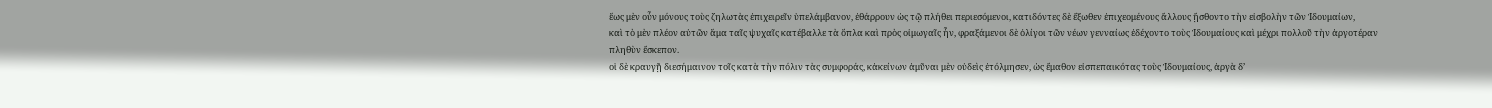ἕως μὲν οὖν μόνους τοὺς ζηλωτὰς ἐπιχειρεῖν ὑπελάμβανον, ἐθάρρουν ὡς τῷ πλήθει περιεσόμενοι, κατιδόντες δὲ ἔξωθεν ἐπιχεομένους ἄλλους ᾔσθοντο τὴν εἰσβολὴν τῶν Ἰδουμαίων,
καὶ τὸ μὲν πλέον αὐτῶν ἅμα ταῖς ψυχαῖς κατέβαλλε τὰ ὅπλα καὶ πρὸς οἰμωγαῖς ἦν, φραξάμενοι δὲ ὀλίγοι τῶν νέων γενναίως ἐδέχοντο τοὺς Ἰδουμαίους καὶ μέχρι πολλοῦ τὴν ἀργοτέραν πληθὺν ἔσκεπον.
οἱ δὲ κραυγῇ διεσήμαινον τοῖς κατὰ τὴν πόλιν τὰς συμφοράς, κἀκείνων ἀμῦναι μὲν οὐδεὶς ἐτόλμησεν, ὡς ἔμαθον εἰσπεπαικότας τοὺς Ἰδουμαίους, ἀργὰ δʼ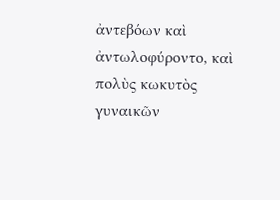ἀντεβόων καὶ ἀντωλοφύροντο, καὶ πολὺς κωκυτὸς γυναικῶν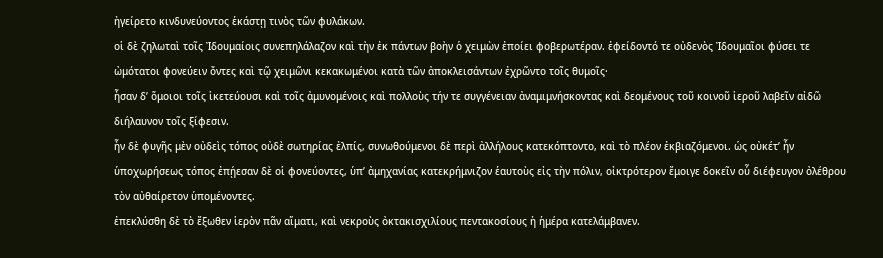ἠγείρετο κινδυνεύοντος ἑκάστῃ τινὸς τῶν φυλάκων.
οἱ δὲ ζηλωταὶ τοῖς Ἰδουμαίοις συνεπηλάλαζον καὶ τὴν ἐκ πάντων βοὴν ὁ χειμὼν ἐποίει φοβερωτέραν. ἐφείδοντό τε οὐδενὸς Ἰδουμαῖοι φύσει τε ὠμότατοι φονεύειν ὄντες καὶ τῷ χειμῶνι κεκακωμένοι κατὰ τῶν ἀποκλεισάντων ἐχρῶντο τοῖς θυμοῖς·
ἦσαν δʼ ὅμοιοι τοῖς ἱκετεύουσι καὶ τοῖς ἀμυνομένοις καὶ πολλοὺς τήν τε συγγένειαν ἀναμιμνήσκοντας καὶ δεομένους τοῦ κοινοῦ ἱεροῦ λαβεῖν αἰδῶ διήλαυνον τοῖς ξίφεσιν.
ἦν δὲ φυγῆς μὲν οὐδεὶς τόπος οὐδὲ σωτηρίας ἐλπίς, συνωθούμενοι δὲ περὶ ἀλλήλους κατεκόπτοντο, καὶ τὸ πλέον ἐκβιαζόμενοι. ὡς οὐκέτʼ ἦν ὑποχωρήσεως τόπος ἐπῄεσαν δὲ οἱ φονεύοντες, ὑπʼ ἀμηχανίας κατεκρήμνιζον ἑαυτοὺς εἰς τὴν πόλιν, οἰκτρότερον ἔμοιγε δοκεῖν οὗ διέφευγον ὀλέθρου τὸν αὐθαίρετον ὑπομένοντες.
ἐπεκλύσθη δὲ τὸ ἔξωθεν ἱερὸν πᾶν αἵματι, καὶ νεκροὺς ὀκτακισχιλίους πεντακοσίους ἡ ἡμέρα κατελάμβανεν.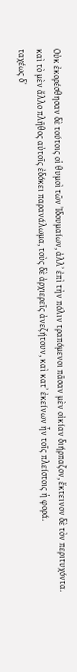Οὐκ ἐκορέσθησαν δὲ τούτοις οἱ θυμοὶ τῶν Ἰδουμαίων, ἀλλʼ ἐπὶ τὴν πόλιν τραπόμενοι πᾶσαν μὲν οἰκίαν διήρπαζον, ἔκτεινον δὲ τὸν περιτυχόντα.
καὶ τὸ μὲν ἄλλο πλῆθος αὐτοῖς ἐδόκει παρανάλωμα, τοὺς δὲ ἀρχιερεῖς ἀνεζήτουν, καὶ κατʼ ἐκείνων ἦν τοῖς πλείστοις ἡ φορά.
ταχέως δʼ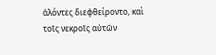ἁλόντες διεφθείροντο, καὶ τοῖς νεκροῖς αὐτῶν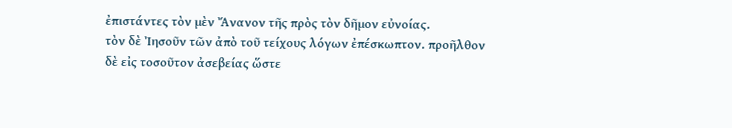ἐπιστάντες τὸν μὲν Ἄνανον τῆς πρὸς τὸν δῆμον εὐνοίας.
τὸν δὲ Ἰησοῦν τῶν ἀπὸ τοῦ τείχους λόγων ἐπέσκωπτον. προῆλθον δὲ εἰς τοσοῦτον ἀσεβείας ὥστε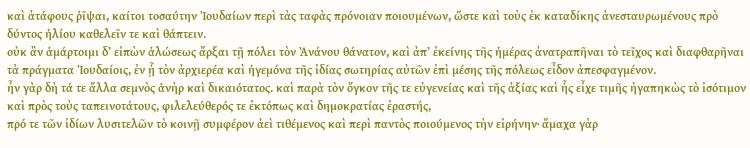καὶ ἀτάφους ῥῖψαι, καίτοι τοσαύτην Ἰουδαίων περὶ τὰς ταφὰς πρόνοιαν ποιουμένων, ὥστε καὶ τοὺς ἐκ καταδίκης ἀνεσταυρωμένους πρὸ δύντος ἡλίου καθελεῖν τε καὶ θάπτειν.
οὐκ ἂν ἁμάρτοιμι δʼ εἰπὼν ἁλώσεως ἄρξαι τῇ πόλει τὸν Ἀνάνου θάνατον, καὶ ἀπʼ ἐκείνης τῆς ἡμέρας ἀνατραπῆναι τὸ τεῖχος καὶ διαφθαρῆναι τὰ πράγματα Ἰουδαίοις, ἐν ᾗ τὸν ἀρχιερέα καὶ ἡγεμόνα τῆς ἰδίας σωτηρίας αὐτῶν ἐπὶ μέσης τῆς πόλεως εἶδον ἀπεσφαγμένον.
ἦν γὰρ δὴ τά τε ἄλλα σεμνὸς ἁνὴρ καὶ δικαιότατος. καὶ παρὰ τὸν ὄγκον τῆς τε εὐγενείας καὶ τῆς ἀξίας καὶ ἧς εἶχε τιμῆς ἠγαπηκὼς τὸ ἰσότιμον καὶ πρὸς τοὺς ταπεινοτάτους, φιλελεύθερός τε ἐκτόπως καὶ δημοκρατίας ἐραστής,
πρό τε τῶν ἰδίων λυσιτελῶν τὸ κοινῇ συμφέρον ἀεὶ τιθέμενος καὶ περὶ παντὸς ποιούμενος τὴν εἰρήνην· ἄμαχα γὰρ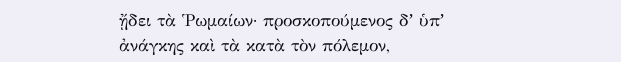ᾔδει τὰ Ῥωμαίων· προσκοπούμενος δʼ ὑπʼ ἀνάγκης καὶ τὰ κατὰ τὸν πόλεμον,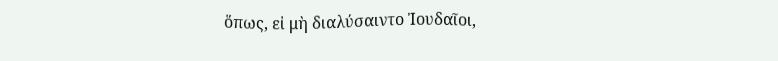ὅπως, εἰ μὴ διαλύσαιντο Ἰουδαῖοι,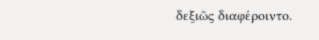δεξιῶς διαφέροιντο.